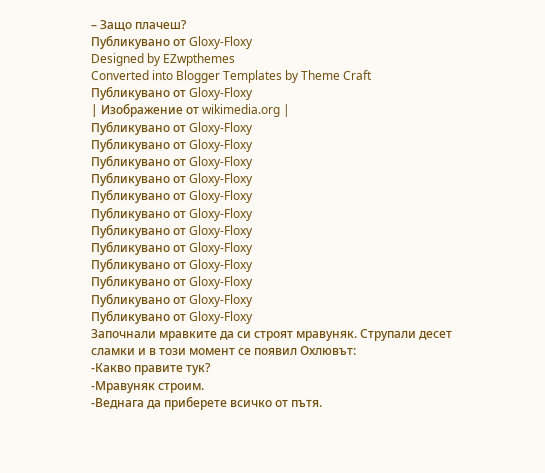– Защо плачеш?
Публикувано от Gloxy-Floxy
Designed by EZwpthemes
Converted into Blogger Templates by Theme Craft
Публикувано от Gloxy-Floxy
| Изображение от wikimedia.org |
Публикувано от Gloxy-Floxy
Публикувано от Gloxy-Floxy
Публикувано от Gloxy-Floxy
Публикувано от Gloxy-Floxy
Публикувано от Gloxy-Floxy
Публикувано от Gloxy-Floxy
Публикувано от Gloxy-Floxy
Публикувано от Gloxy-Floxy
Публикувано от Gloxy-Floxy
Публикувано от Gloxy-Floxy
Публикувано от Gloxy-Floxy
Публикувано от Gloxy-Floxy
Започнали мравките да си строят мравуняк. Струпали десет сламки и в този момент се появил Охлювът:
-Какво правите тук?
-Мравуняк строим.
-Веднага да приберете всичко от пътя.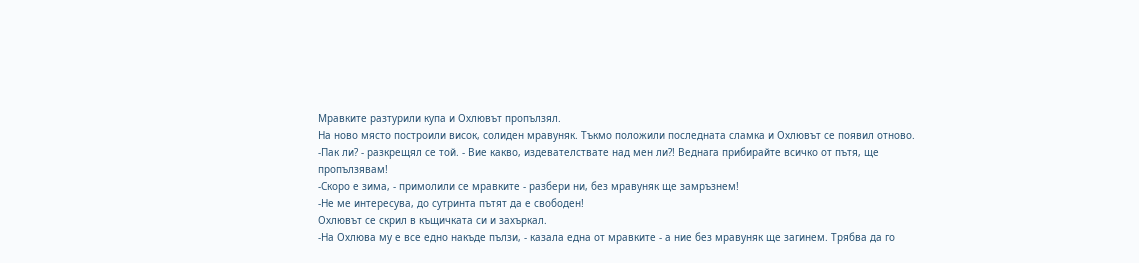Мравките разтурили купа и Охлювът пропълзял.
На ново място построили висок, солиден мравуняк. Тъкмо положили последната сламка и Охлювът се появил отново.
-Пак ли? - разкрещял се той. - Вие какво, издевателствате над мен ли?! Веднага прибирайте всичко от пътя, ще пропълзявам!
-Скоро е зима, - примолили се мравките - разбери ни, без мравуняк ще замръзнем!
-Не ме интересува, до сутринта пътят да е свободен!
Охлювът се скрил в къщичката си и захъркал.
-На Охлюва му е все едно накъде пълзи, - казала една от мравките - а ние без мравуняк ще загинем. Трябва да го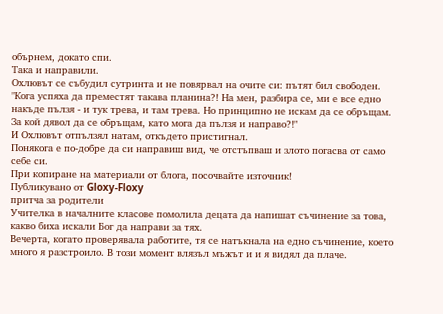обърнем, докато спи.
Така и направили.
Охлювът се събудил сутринта и не повярвал на очите си: пътят бил свободен. "Кога успяха да преместят такава планина?! На мен, разбира се, ми е все едно накъде пълзя - и тук трева, и там трева. Но принципно не искам да се обръщам. За кой дявол да се обръщам, като мога да пълзя и направо?!"
И Охлювът отпълзял натам, откъдето пристигнал.
Понякога е по-добре да си направиш вид, че отстъпваш и злото погасва от само себе си.
При копиране на материали от блога, посочвайте източник!
Публикувано от Gloxy-Floxy
притча за родители
Учителка в началните класове помолила децата да напишат съчинение за това, какво биха искали Бог да направи за тях.
Вечерта, когато проверявала работите, тя се натъкнала на едно съчинение, което много я разстроило. В този момент влязъл мъжът и и я видял да плаче.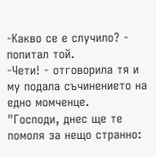-Какво се е случило? - попитал той.
-Чети! - отговорила тя и му подала съчинението на едно момченце.
"Господи, днес ще те помоля за нещо странно: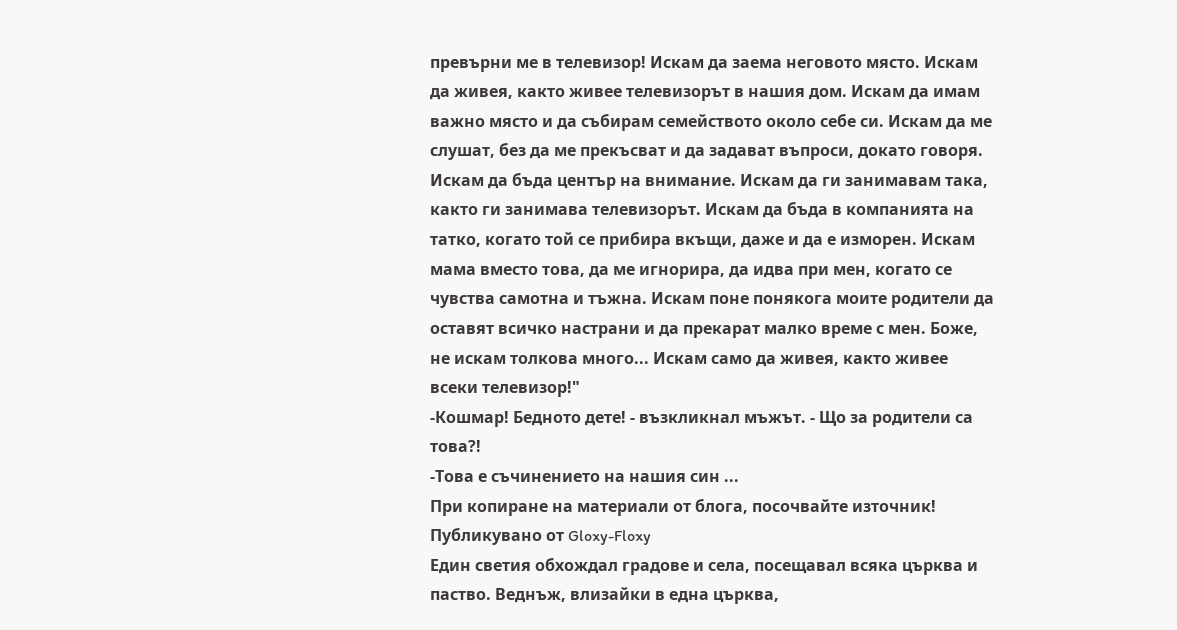превърни ме в телевизор! Искам да заема неговото място. Искам да живея, както живее телевизорът в нашия дом. Искам да имам важно място и да събирам семейството около себе си. Искам да ме слушат, без да ме прекъсват и да задават въпроси, докато говоря. Искам да бъда център на внимание. Искам да ги занимавам така, както ги занимава телевизорът. Искам да бъда в компанията на татко, когато той се прибира вкъщи, даже и да е изморен. Искам мама вместо това, да ме игнорира, да идва при мен, когато се чувства самотна и тъжна. Искам поне понякога моите родители да оставят всичко настрани и да прекарат малко време с мен. Боже, не искам толкова много... Искам само да живея, както живее всеки телевизор!"
-Кошмар! Бедното дете! - възкликнал мъжът. - Що за родители са това?!
-Това е съчинението на нашия син ...
При копиране на материали от блога, посочвайте източник!
Публикувано от Gloxy-Floxy
Един светия обхождал градове и села, посещавал всяка църква и паство. Веднъж, влизайки в една църква,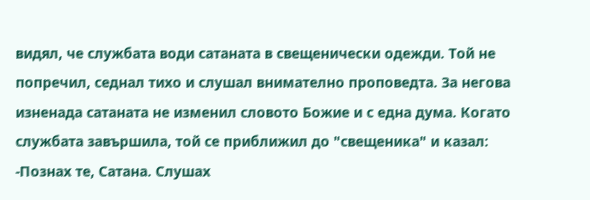видял, че службата води сатаната в свещенически одежди. Той не попречил, седнал тихо и слушал внимателно проповедта. За негова изненада сатаната не изменил словото Божие и с една дума. Когато службата завършила, той се приближил до "свещеника" и казал:
-Познах те, Сатана. Слушах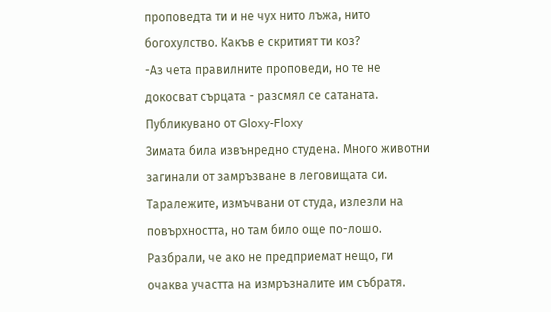проповедта ти и не чух нито лъжа, нито богохулство. Какъв е скритият ти коз?
-Аз чета правилните проповеди, но те не докосват сърцата - разсмял се сатаната.
Публикувано от Gloxy-Floxy
Зимата била извънредно студена. Много животни загинали от замръзване в леговищата си.
Таралежите, измъчвани от студа, излезли на повърхността, но там било още по-лошо. Разбрали, че ако не предприемат нещо, ги очаква участта на измръзналите им събратя.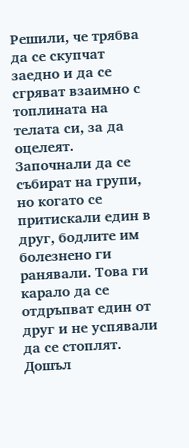Решили, че трябва да се скупчат заедно и да се сгряват взаимно с топлината на телата си, за да оцелеят.
Започнали да се събират на групи, но когато се притискали един в друг, бодлите им болезнено ги ранявали. Това ги карало да се отдръпват един от друг и не успявали да се стоплят. Дошъл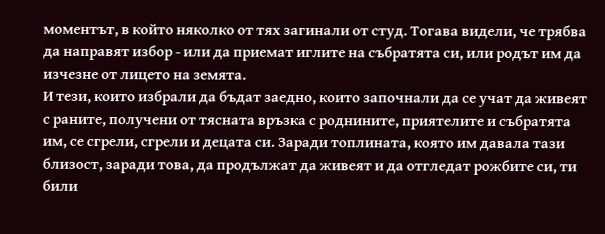моментът, в който няколко от тях загинали от студ. Тогава видели, че трябва да направят избор - или да приемат иглите на събратята си, или родът им да изчезне от лицето на земята.
И тези, които избрали да бъдат заедно, които започнали да се учат да живеят с раните, получени от тясната връзка с роднините, приятелите и събратята им, се сгрели, сгрели и децата си. Заради топлината, която им давала тази близост, заради това, да продължат да живеят и да отгледат рожбите си, ти били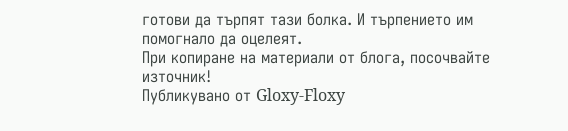готови да търпят тази болка. И търпението им помогнало да оцелеят.
При копиране на материали от блога, посочвайте източник!
Публикувано от Gloxy-Floxy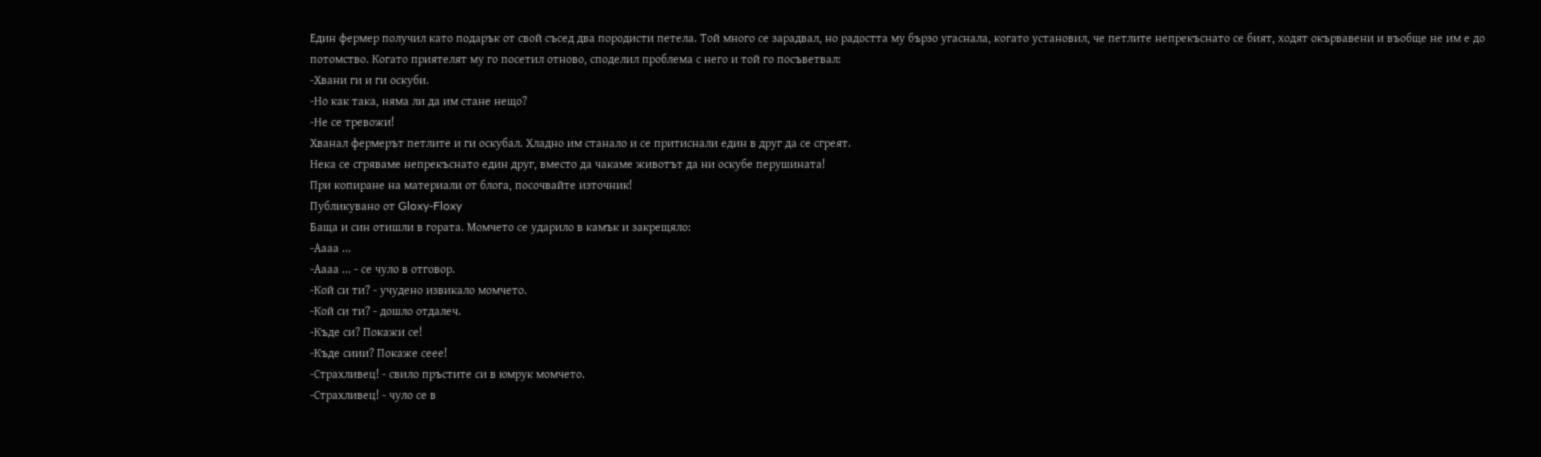Един фермер получил като подарък от свой съсед два породисти петела. Той много се зарадвал, но радостта му бързо угаснала, когато установил, че петлите непрекъснато се бият, ходят окървавени и въобще не им е до потомство. Когато приятелят му го посетил отново, споделил проблема с него и той го посъветвал:
-Хвани ги и ги оскуби.
-Но как така, няма ли да им стане нещо?
-Не се тревожи!
Хванал фермерът петлите и ги оскубал. Хладно им станало и се притиснали един в друг да се сгреят.
Нека се сгряваме непрекъснато един друг, вместо да чакаме животът да ни оскубе перушината!
При копиране на материали от блога, посочвайте източник!
Публикувано от Gloxy-Floxy
Баща и син отишли в гората. Момчето се ударило в камък и закрещяло:
-Аааа ...
-Аааа ... - се чуло в отговор.
-Кой си ти? - учудено извикало момчето.
-Кой си ти? - дошло отдалеч.
-Къде си? Покажи се!
-Къде сиии? Покаже сеее!
-Страхливец! - свило пръстите си в юмрук момчето.
-Страхливец! - чуло се в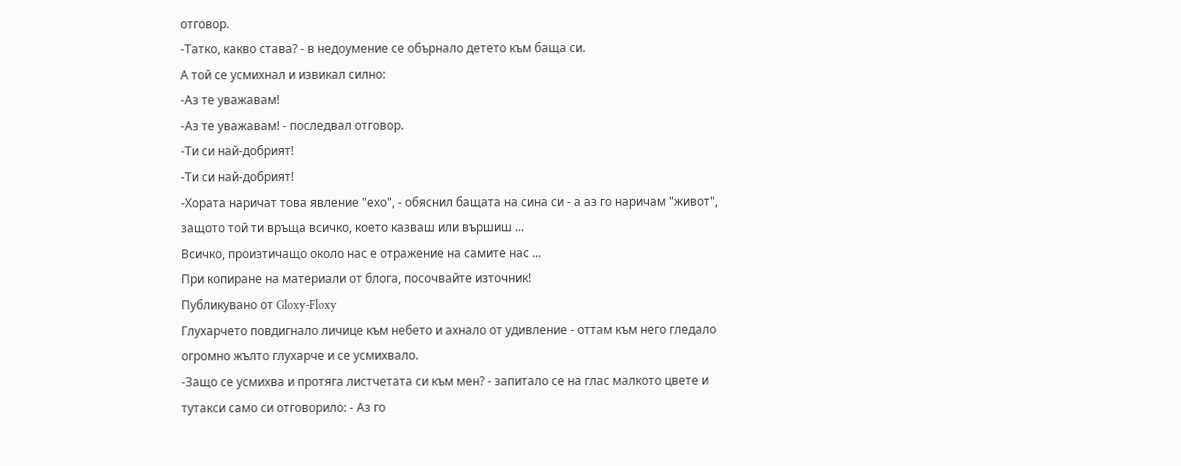отговор.
-Татко, какво става? - в недоумение се обърнало детето към баща си.
А той се усмихнал и извикал силно:
-Аз те уважавам!
-Аз те уважавам! - последвал отговор.
-Ти си най-добрият!
-Ти си най-добрият!
-Хората наричат това явление "ехо", - обяснил бащата на сина си - а аз го наричам "живот", защото той ти връща всичко, което казваш или вършиш ...
Всичко, произтичащо около нас е отражение на самите нас ...
При копиране на материали от блога, посочвайте източник!
Публикувано от Gloxy-Floxy
Глухарчето повдигнало личице към небето и ахнало от удивление - оттам към него гледало огромно жълто глухарче и се усмихвало.
-Защо се усмихва и протяга листчетата си към мен? - запитало се на глас малкото цвете и тутакси само си отговорило: - Аз го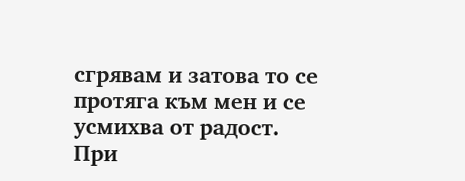сгрявам и затова то се протяга към мен и се усмихва от радост.
При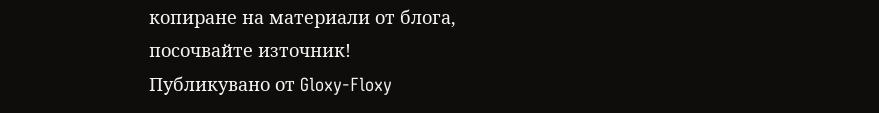копиране на материали от блога, посочвайте източник!
Публикувано от Gloxy-Floxy